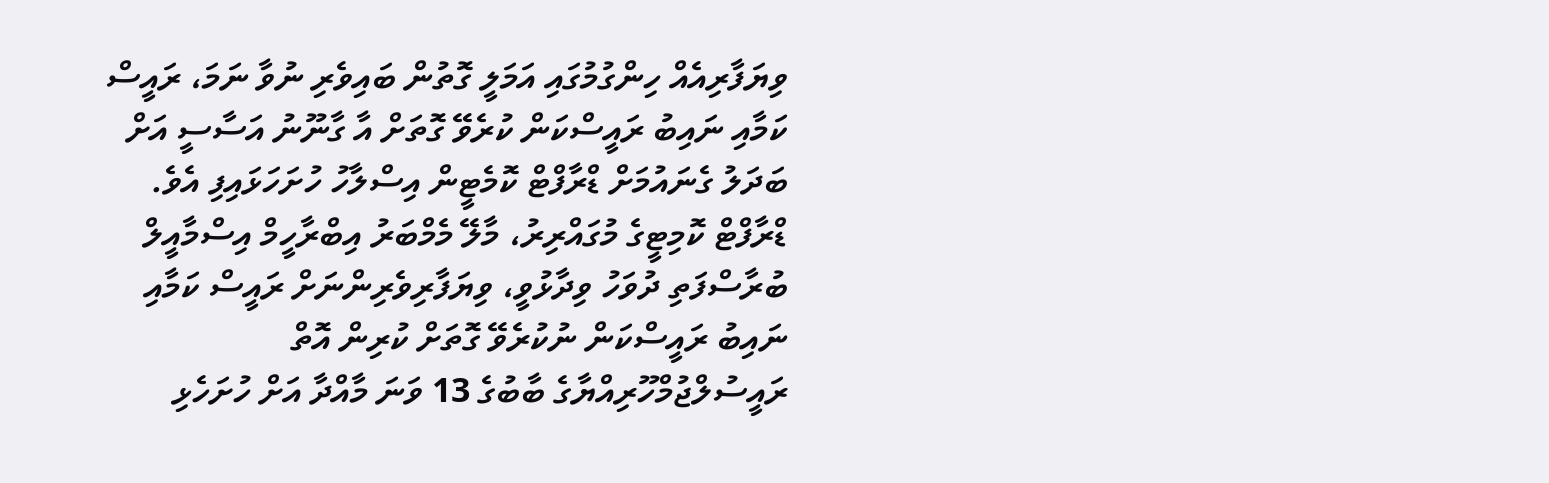ވިޔަފާރިއެއް ހިންގުމުގައި އަމަލީ ގޮތުން ބައިވެރި ނުވާ ނަމަ، ރައީސް ކަމާއި ނައިބު ރައީސްކަން ކުރެވޭ ގޮތަށް އާ ގާނޫނު އަސާސީ އަށް ބަދަލު ގެނައުމަށް ޑްރާފްޓް ކޮމެޓީން އިސްލާހު ހުށަހަޅައިފި އެވެ.
ޑްރާފްޓް ކޮމިޓީގެ މުގައްރިރު، މާލޭ މެމްބަރު އިބްރާހީމް އިސްމާއީލް ބުރާސްފަތި ދުވަހު ވިދާޅުވީ، ވިޔަފާރިވެރިންނަށް ރައީސް ކަމާއި ނައިބު ރައީސްކަން ނުކުރެވޭ ގޮތަށް ކުރިން އޮތް ރައީސުލްޖުމްހޫރިއްޔާގެ ބާބުގެ 13 ވަނަ މާއްދާ އަށް ހުށަހެޅި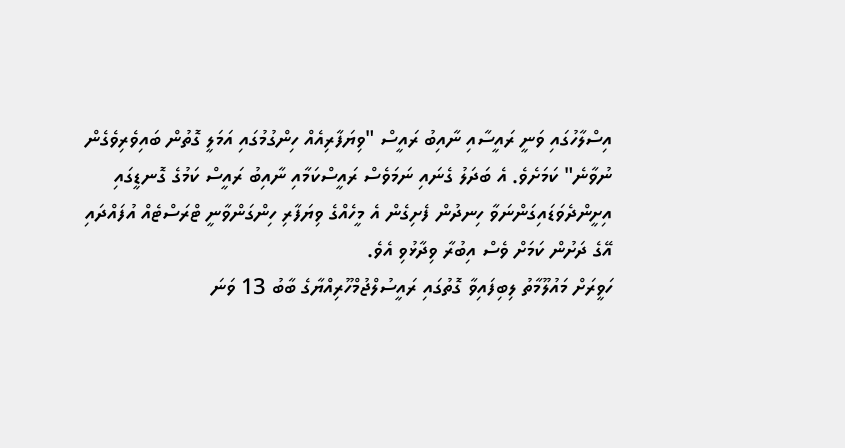އިސްލާހުގައި ވަނީ ރައީސާއި ނާއިބު ރައީސް "ވިޔަފާރިއެއް ހިންގުމުގައި އަމަލީ ގޮތުން ބައިވެރިވެގެން ނުވާނެ" ކަމަށެވެ. އެ ބަދަލު ގެނައި ނަމަވެސް ރައީސްކަމާއި ނާއިބު ރައީސް ކަމުގެ ގޮނޑީގައި އިށީންދެވަޑައިގަންނަވާ ހިނދުން ފެށިގެން އެ މީހެއްގެ ވިޔަފާރި ހިންގަންވާނީ ޓްރަސްޓެއް އުފައްދައި އޭގެ ދަށުން ކަމަށް ވެސް އިބުރާ ވިދާޅުވި އެވެ.
ހަވީރަށް މައުލޫމާތު ލިބިފައިވާ ގޮތުގައި ރައީސުލްޖުމްހޫރިއްޔާގެ ބާބު 13 ވަނަ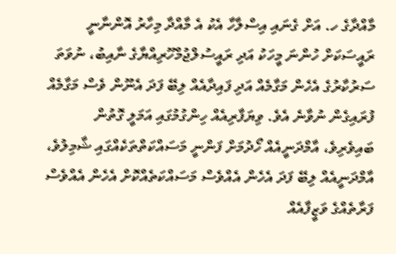މާއްދާގެ ހ. އަށް ގެނައި އިސްލާހާ އެކު އެ މާއްދާ މިހާރު އޮންނާނީ ރައީސަކަށް ހުންނަ މީހަކު އަދި ރައީސުލްޖުމްހޫރިއްޔާގެ ނާއިބު، ނުވަތަ ސަރުކާރުގެ އެހެން މަގާމެއް އަދި ފައިދާއެއް ލިބޭ ފަދަ އެނޫން ވެސް މަގާމެއް ފުރައިގެން ނުވާނެ އެވެ. ވިޔަފާރިއެއް ހިންގުމުގައި އަމަލީ ގޮތުން ބައިވެރިވެ، އާމްދަނީއެއް ހޯދުމަށް ފަންނީ މަސައްކަތްތަކެއްގައި ޝާމިލުވެ، އާމްދަނީއެއް ލިބޭ ފަދަ އެހެން އެއްވެސް މަސައްކަތެއްކޮށް އެހެން އެއްވެސް ފަރާތެއްގެ ވަޒީފާއެއް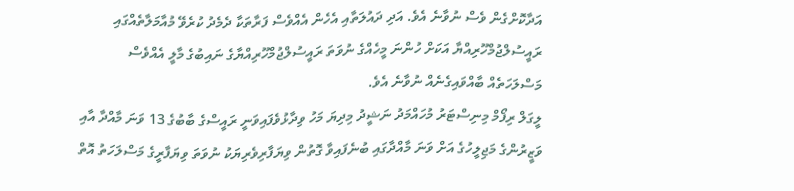އަދާކޮށްގެން ވެސް ނުވާނެ އެވެ. އަދި ދައުލަތާއި އެހެން އެއްވެސް ފަރާތަކާ ދެމެދު ކުރެވޭ މުއާމަލާތެއްގައި ރައީސުލްޖުމްހޫރިއްޔާ އަކަށް ހުންނަ މީހެއްގެ ނުވަތަ ރައީސުލްޖުމްހޫރިއްޔާގެ ނައިބުގެ މާލީ އެއްވެސް މަސްލަހަތެއް ބާއްވައިގެނެއް ނުވާނެ އެވެ.
ލީގަލް ރިފޯމް މިނިސްޓަރު މުހައްމަދު ނަޝީދު މިދިޔަ މަހު ވިދާޅުވެފައިވަނީ ރައީސްގެ ބާބުގެ 13 ވަނަ މާއްދާ އާއި ވަޒީރުންގެ މަޖިލީހުގެ އަށް ވަނަ މާއްދާގައި ބުނެފައިވާ ގޮތުން ވިޔަފާރިވެރިޔަކު ނުވަތަ ވިޔަފާރީގެ މަސްލަހަތު އޮތް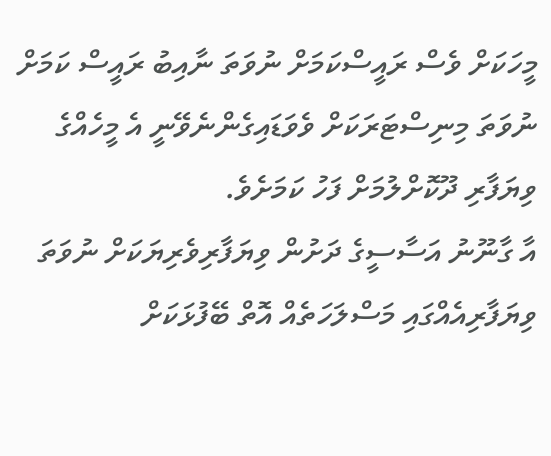މީހަކަށް ވެސް ރައީސްކަމަށް ނުވަތަ ނާއިބު ރައީސް ކަމަށް ނުވަތަ މިނިސްޓަރަކަށް ވެވަޑައިގެންނެވޭނީ އެ މީހެއްގެ ވިޔަފާރި ދޫކޮށްލުމަށް ފަހު ކަމަށެވެ.
އާ ގާނޫނު އަސާސީގެ ދަށުން ވިޔަފާރިވެރިޔަކަށް ނުވަތަ ވިޔަފާރިއެއްގައި މަސްލަހަތެއް އޮތް ބޭފުޅަކަށް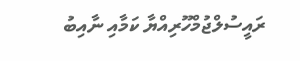ރައީސުލްޖުމްހޫރިއްޔާ ކަމާއި ނާއިބު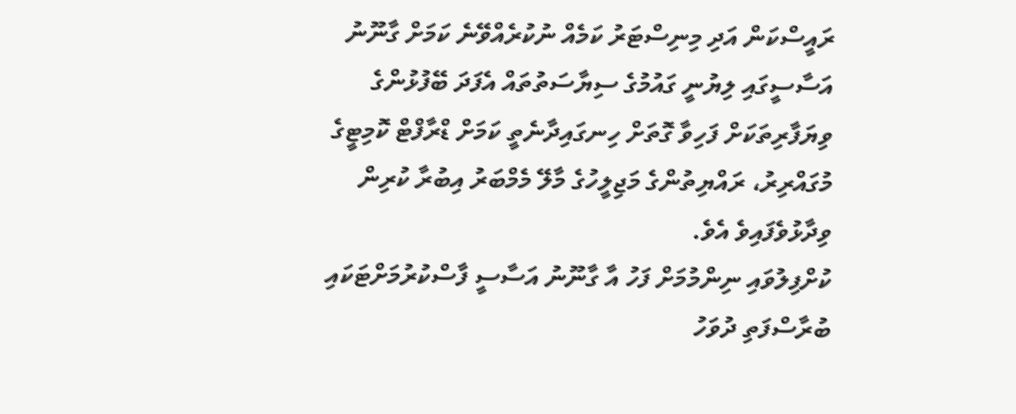ރައީސްކަން އަދި މިނިސްޓަރު ކަމެއް ނުކުރެއްވޭނެ ކަމަށް ގާނޫނު އަސާސީގައި ލިޔުނީ ގައުމުގެ ސިޔާސަތުތައް އެފަދަ ބޭފުޅުންގެ ވިޔަފާރިތަކަށް ފަހިވާ ގޮތަށް ހިނގައިދާނެތީ ކަމަށް ޑްރާފްޓް ކޮމިޓީގެ މުގައްރިރު، ރައްޔިތުންގެ މަޖިލީހުގެ މާލޭ މެމްބަރު އިބުރާ ކުރިން ވިދާޅުވެފައިވެ އެވެ.
ކުށްފިލުވައި ނިންމުމަށް ފަހު އާ ގާނޫނު އަސާސީ ފާސްކުރުމަށްޓަކައި ބުރާސްފަތި ދުވަހު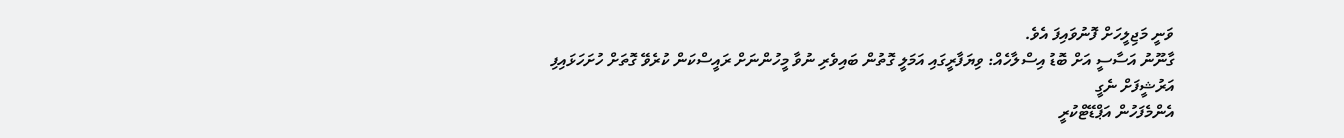ވަނީ މަޖިލީހަށް ފޮނުވައިފަ އެވެ.
ގާނޫނު އަސާސީ އަށް ބޮޑު އިސްލާހެއް: ވިޔަފާރީގައި އަމަލީ ގޮތުން ބައިވެރި ނުވާ މީހުންނަށް ރައީސްކަން ކުރެވޭ ގޮތަށް ހުށަހަޅައިފި
އަރުޝީފަށް ނެގީ
އެންމެފަހުން އަޕްޑޭޓްކުރީ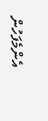އެންމެފަހުން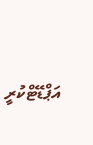އަޕްޑޭޓްކުރީ